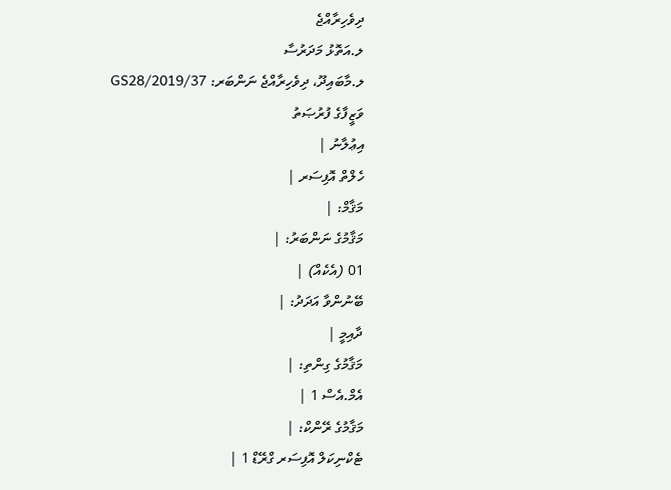ދިވެހިރާއްޖެ
ލ.އަތޮޅު މަދަރުސާ
ލ.މާބައިދޫ، ދިވެހިރާއްޖެ ނަންބަރ: GS28/2019/37
ވަޒީފާގެ ފުރުޞަތު
އިޢުލާނު |
ހެލްތް އޮފިސަރ |
މަޤާމް: |
މަޤާމުގެ ނަންބަރު: |
01 (އެކެއް) |
ބޭނުންވާ އަދަދު: |
ދާއިމީ |
މަޤާމުގެ ގިންތި: |
އެމް.އެސް 1 |
މަޤާމުގެ ރޭންކް: |
ޓެކްނިކަލް އޮފިސަރ ގްރޭޑް 1 |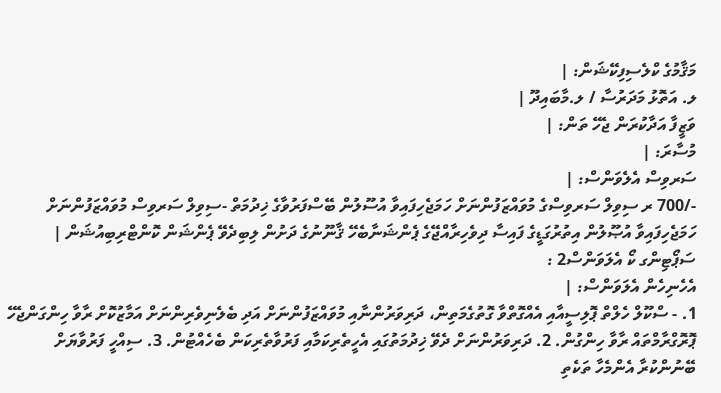މަޤާމުގެ ކްލެސިފިކޭޝަން: |
ލ. އަތޮޅު މަދަރުސާ / ލ.މާބައިދޫ |
ވަޒީފާ އަދާކުރަން ޖެހޭ ތަން: |
މުސާރަ: |
ސަރވިސް އެލެވަންސް: |
-/700 ރ ސިވިލް ސަރވިސްގެ މުވައްޒަފުންނަށް ހަމަޖެހިފައިވާ އުސޫލުން ބޭސްފަރުވާގެ ޚިދުމަތް -ސިވިލް ސަރވިސް މުވައްޒަފުންނަށް ހަމަޖެހިފައިވާ އުޞޫލުން އިތުރުގަޑީގެ ފައިސާ ދިވެހިރާއްޖޭގެ ޕެންޝަނާބެހޭ ޤާނޫނުގެ ދަށުން ލިބިދެވޭ ޕެންޝަން ކޮންޓްރިބިއުޝަން |
ސަޕޯޓިންގ ކޯ އެލަވަންސް2 :
އެހެނިހެން އެލަވަންސް: |
1. - ސްކޫލް ހެލްތް ޕޮލިސީއާއި އެއްގޮތްވާ ގޮތުގެމަތިން، ދަރިވަރުންނާއި މުވައްޒަފުންނަށް އަދި ބެލެނިވެރިންނަށް އަމާޒުކޮށް ރާވާ ހިންގަންޖެހޭ ޕޮރޮގްރާމްތައް ރާވާ ހިންގުން. 2. ދަރިވަރުންނަށް ދެވޭ ޚިދުމަތުގައި އެހީތެރިކަމާއި ފަރުވާތެރިކަން ބެހެއްޓުން. 3. ސިއްހީ ފަރުވާޔަށް ބޭނުންކުރާ އެންމެހާ ތަކެތި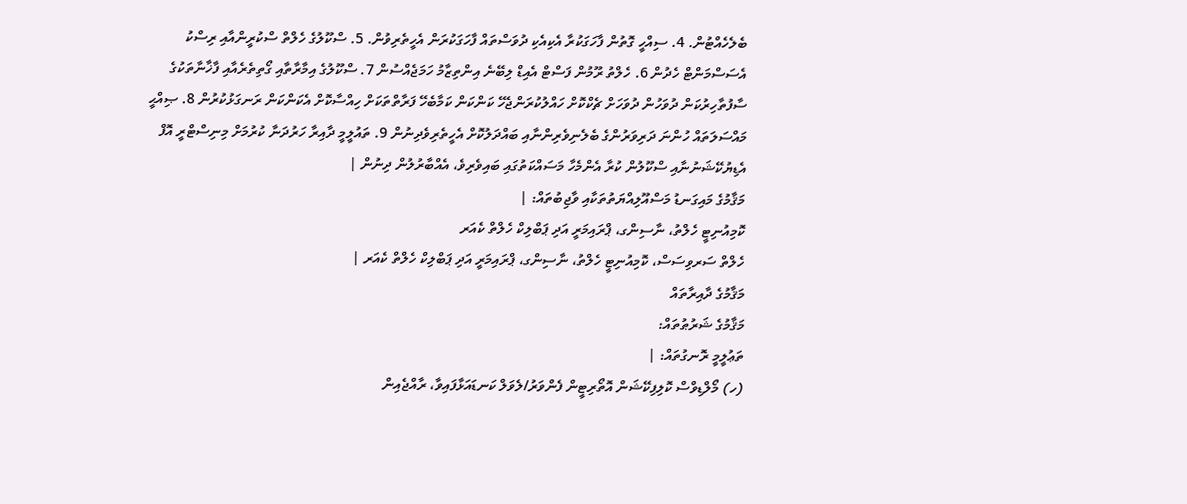ބެލެހެއްޓުން. 4. ސިއްހީ ގޮތުން ފާހަގަކުރާ އެކިއެކި ދުވަސްތައް ފާހަގަކުރަން އެހީތެރިވުން. 5. ސްކޫލުގެ ހެލްތް ސްކުރީންއާއި ރިސްކު އެސަސްމަންޓް ހެދުން 6. ހެލްތު ރޫމުން ފަސްޓް އެއިޑް ލިބޭނެ އިންތިޒާމު ހަމަޖެއްސުން 7. ސްކޫލުގެ އިމާރާތާއި ގޯތިތެރެއާއި ފާޚާނާތަކުގެ ސާފުތާހިރުކަން ދުވަހުން ދުވަހަށް ޗެކްކޮށް ހައްލުކުރަންޖެހޭ ކަންކަން ކަމާބެހޭ ފަރާތްތަކަށް ހިއްސާކޮށް އެކަންކަން ރަނގަޅުކުރުން 8. ޞިއްޙީ މައްސަލަތައް ހުންނަ ދަރިވަރުންގެ ބެލެނިވެރިންނާއި ބައްދަލުކޮށް އެހީތެރިވެދިނުން 9. ތައުލީމީ ދާއިރާ ހަރުދަނާ ކުރުމަށް މިނިސްޓްރީ އޮފް އެޑިޔުކޭޝަނުނާއި ސްކޫލުން ކުރާ އެންމެހާ މަސައްކަތުގައި ބައިވެރިވެ، އެއްބާރުލުން ދިނުން |
މަޤާމުގެ މައިގަނޑު މަސްއޫލިއްޔަތުތަކާއި ވާޖިބުތައް: |
ކޮމިއުނިޓީ ހެލްތު، ނާސިންގ، ޕްރައިމަރީ އަދި ޕަބްލިކް ހެލްތް ކެއަރ
ހެލްތް ސަރވިސަސް، ކޮމިއުނިޓީ ހެލްތު، ނާސިންގ، ޕްރައިމަރީ އަދި ޕަބްލިކް ހެލްތް ކެއަރ |
މަޤާމުގެ ދާއިރާތައް
މަޤާމުގެ ޝަރުޠުތައް:
ތަޢުލީމީ ރޮނގުތައް: |
(ހ) މޯލްޑިވްސް ކޮލިފިކޭޝަން އޮތޯރިޓީން ފެންވަރު/ލެވަލް ކަނޑައަޅާފައިވާ، ރާއްޖެއިން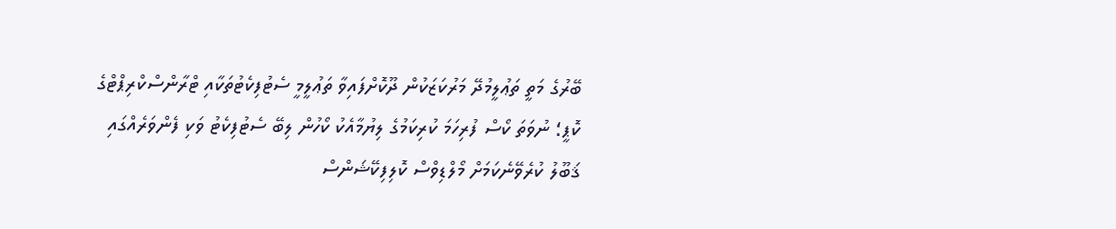ބޭރުގެ މަތީ ތަޢުލީމުދޭ މަރުކަޒަކުން ދޫކޮށްފައިވާ ތަޢުލީމީ ސެޓުފިކެޓުތަކާއި ޓްރާންސްކްރިޕްޓްގެ ކޮޕީ؛ ނުވަތަ ކޯސް ފުރިހަމަ ކުރިކަމުގެ ލިޔުމާއެކު ކޯހުން ލިބޭ ސެޓުފިކެޓު ވަކި ފެންވަރެއްގައި ޤަބޫލު ކުރެވޭނެކަމަށް މޯލްޑިވްސް ކޮލިފިކޭޝަންސް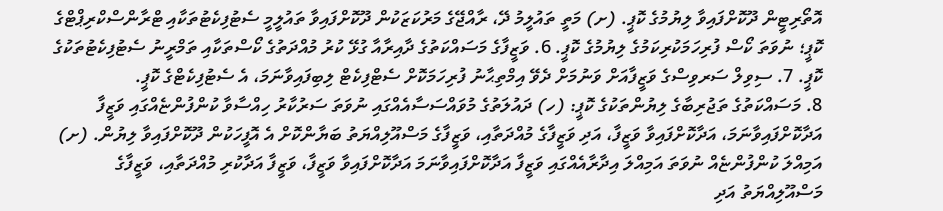އޮތޯރިޓީން ދޫކޮށްފައިވާ ލިޔުމުގެ ކޮޕީ. (ށ) މަތީ ތައުލީމު ދޭ، ރާއްޖޭގެ މަރުކަޒަކުން ދޫކޮށްފައިވާ ތައުލީމީ ސެޓުފިކެޓުތަކާއި ޓްރާންސްކްރިޕްޓްގެ ކޮޕީ؛ ނުވަތަ ކޯސް ފުރިހަމަކުރިކަމުގެ ލިޔުމުގެ ކޮޕީ. 6. ވަޒީފާގެ މަސައްކަތުގެ ދާއިރާއާ ގުޅޭ ކުރު މުއްދަތުގެ ކޯސްތަކާއި ތަމްރީނު ސެޓުފިކެޓުތަކުގެ ކޮޕީ. 7. ސިވިލް ސަރވިސްގެ ވަޒީފާއަށް ވަނުމަށް ދެވޭ އިމްތިޙާނު ފުރިހަމަކޮށް ސެޓްފިކެޓް ލިބިފައިވާނަމަ، އެ ސެޓުފިކެޓްގެ ކޮޕީ.
8. މަސައްކަތުގެ ތަޖުރިބާގެ ލިޔުންތަކުގެ ކޮޕީ: (ހ) ދައުލަތުގެ މުވައްސަސާއެއްގައި ނުވަތަ ސަރުކާރު ހިއްސާވާ ކުންފުންޏެއްގައި ވަޒީފާ އަދާކޮށްފައިވާނަމަ، އަދާކޮށްފައިވާ ވަޒީފާ، އަދި ވަޒީފާގެ މުއްދަތާއި، ވަޒީފާގެ މަސްއޫލިއްޔަތު ބަޔާންކޮށް އެ އޮފީހަކުން ދޫކޮށްފައިވާ ލިޔުން. (ށ) އަމިއްލަ ކުންފުންޏެއް ނުވަތަ އަމިއްލަ އިދާރާއެއްގައި ވަޒީފާ އަދާކޮށްފައިވާނަމަ އަދާކޮށްފައިވާ ވަޒީފާ، ވަޒީފާ އަދާކުރި މުއްދަތާއި، ވަޒީފާގެ މަސްއޫލިއްޔަތު އަދި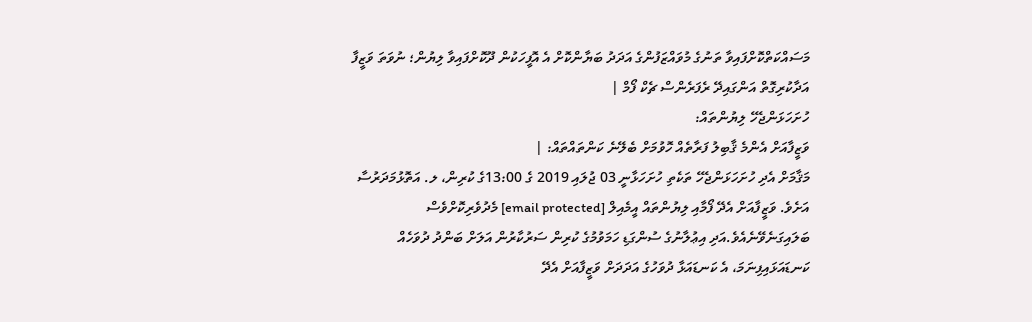މަސައްކަތްކޮށްފައިވާ ތަނުގެ މުވައްޒަފުންގެ އަދަދު ބަޔާންކޮށް އެ އޮފީހަކުން ދޫކޮށްފައިވާ ލިޔުން؛ ނުވަތަ ވަޒީފާ އަދާކުރިގޮތް އަންގައިދޭ ރެފަރެންސް ޗެކް ފޯމް |
ހުށަހަޅަންޖެހޭ ލިޔުންތައް:
ވަޒީފާއަށް އެންމެ ޤާބިލު ފަރާތެއް ހޮވުމަށް ބެލޭނެ ކަންތައްތައް: |
މަޤާމަށް އެދި ހުށަހަޅަންޖެހޭ ތަކެތި ހުށަހަޅާނީ 03 ޖުލައި 2019 ގެ 13:00ގެ ކުރިން، ލ. އަތޮޅުމަދަރުސާ އަށެވެ. ވަޒީފާއަށް އެދޭ ފޯމާއި ލިޔުންތައް އީމެއިލް [email protected] މެދުވެރިކޮށްވެސް ބަލައިގަނެވޭނެއެވެ.އަދި އިޢުލާނުގެ ސުންގަޑި ހަމަވުމުގެ ކުރިން ސަރުކާރުން އަލަށް ބަންދު ދުވަހެއް ކަނޑައަޅައިފިނަމަ، އެ ކަނޑައަޅާ ދުވަހުގެ އަދަދަށް ވަޒީފާއަށް އެދޭ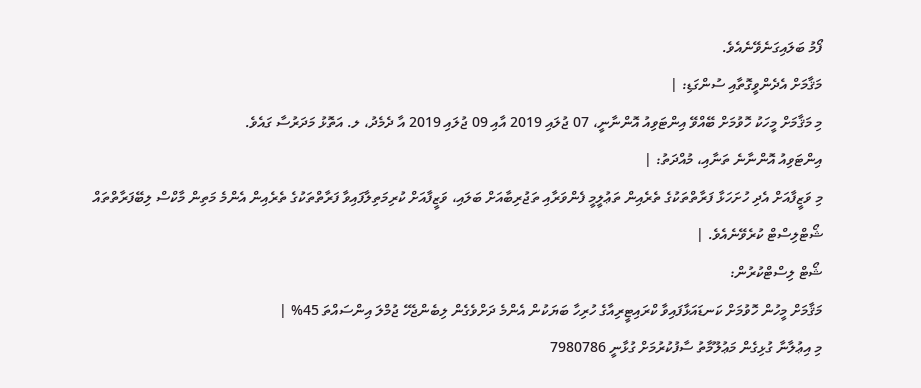ފޯމު ބަލައިގަނެވޭނެއެވެ.
މަޤާމަށް އެދެންވީގޮތާއި ސުންގަޑި: |
މި މަޤާމަށް މީހަކު ހޮވުމަށް ބޭއްވޭ އިންޓަވިއު އޮންނާނީ، 07 ޖުލައި 2019 އާއި 09 ޖުލައި 2019 އާ ދެމެދު، ލ. އަތޮޅު މަދަރުސާ ގައެވެ.
އިންޓަވިއު އޮންނާނެ ތަނާއި، މުއްދަތު: |
މި ވަޒީފާއަށް އެދި ހުށަހަޅާ ފަރާތްތަކުގެ ތެރެއިން ތަޢުލީމީ ފެންވަރާއި ތަޖުރިބާއަށް ބަލައި، ވަޒީފާއަށް ކުރިމަތިލާފައިވާ ފަރާތްތަކުގެ ތެރެއިން އެންމެ މަތިން މާކްސް ލިބޭފަރާތްތައް ޝޯޓްލިސްޓް ކުރެވޭނެއެވެ. |
ޝޯޓް ލިސްޓްކުރުން:
މަޤާމަށް މީހުން ހޮވުމަށް ކަނޑައަޅާފައިވާ ކްރައިޓީރިއާގެ ހުރިހާ ބަޔަކުން އެންމެ ދަށްވެގެން ލިބެންޖެހޭ ޖުމްލަ އިންސައްތަ 45% |
މި އިޢުލާނާ ގުޅިގެން މަޢުލޫމާތު ސާފުކުރުމަށް ގުޅާނީ 7980786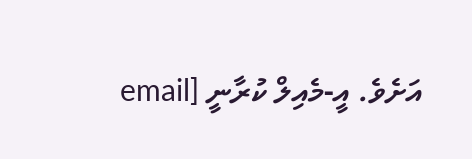އަށެވެ. އީ-މެއިލް ކުރާނީ [email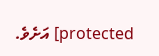protected] އަށެވެ.